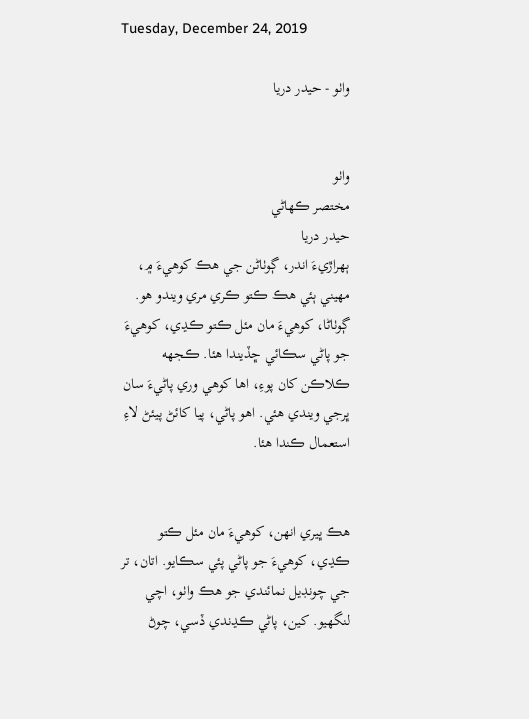Tuesday, December 24, 2019

واٺو - حيدر دريا


واٺو
مختصر ڪھاڻي
حيدر دريا
ٻهراڙيءَ اندر، ڳوٺاڻن جي هڪ کوھيءَ ۾، مهيني ٻئي هڪ ڪتو ڪري مري ويندو هو. ڳوٺاڻا، کوهيءَ مان مئل ڪتو ڪڍي، کوهيءَ جو پاڻي سڪائي ڇڏيندا هئا. ڪجهه ڪلاڪن کان پوءِ، اها کوهي وري پاڻيءَ سان ڀرجي ويندي هئي. اهو پاڻي، پيا کائڻ پيئڻ لاءِ استعمال ڪندا هئا.


هڪ ڀيري انهن، کوهيءَ مان مئل ڪتو ڪڍي، کوهيءَ جو پاڻي پئي سڪايو. اتان، تر جي چونڊيل نمائندي جو هڪ واٺو، اچي لنگھيو. کين، پاڻي ڪڍندي ڏسي، چوڻ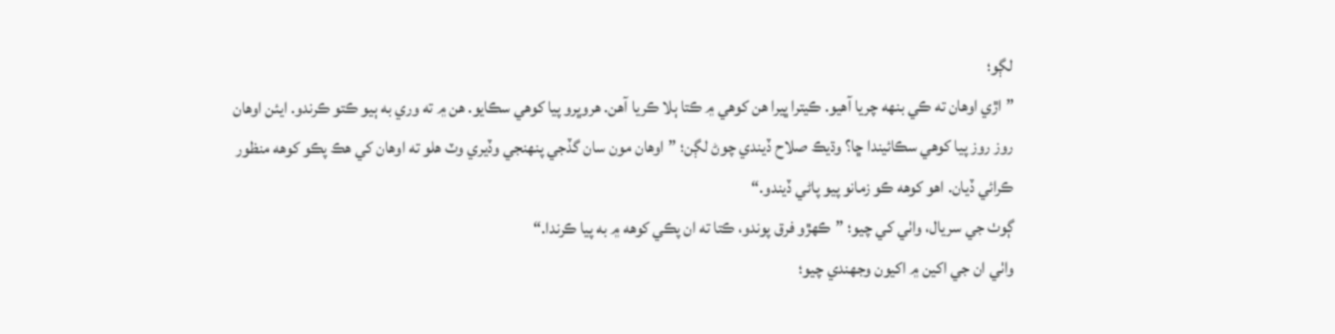لڳو؛
”اڙي اوهان ته ڪي بنهه چريا آهيو. ڪيترا ڀيرا هن کوهي ۾ ڪتا ٻلا ڪريا آهن. هروڀرو پيا کوهي سڪايو. هن ۾ ته وري به ٻيو ڪتو ڪرندو. ايئن اوهان روز روز پيا کوهي سڪائيندا ڇا؟ وڌيڪ صلاح ڏيندي چوڻ لڳن؛ ”اوهان مون سان گڏجي پنهنجي وڏيري وٽ هلو ته اوهان کي هڪ پڪو کوهه منظور ڪرائي ڏيان. اهو کوهه ڪو زمانو پيو پاڻي ڏيندو.“
ڳوٺ جي سريال، واٺي کي چيو؛ ”ڪهڙو فرق پوندو، ڪتا ته ان پڪي کوهه ۾ به پيا ڪرندا.“
واٺي ان جي اکين ۾ اکيون وجھندي چيو؛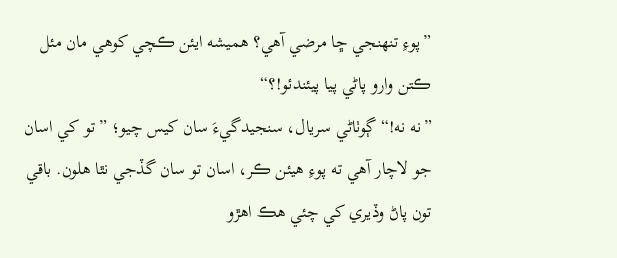”پوءِ تنهنجي ڇا مرضي آهي؟ هميشه ايئن ڪچي کوهي مان مئل ڪتن وارو پاڻي پيا پيئندئو!؟“
”نه نه!“ ڳوٺاڻي سريال، سنجيدگيءَ سان کيس چيو؛ ”تو کي اسان جو لاچار آهي ته پوءِ هيئن ڪر، اسان تو سان گڏجي نٿا هلون. باقي تون پاڻ وڏيري کي چئي هڪ اهڙو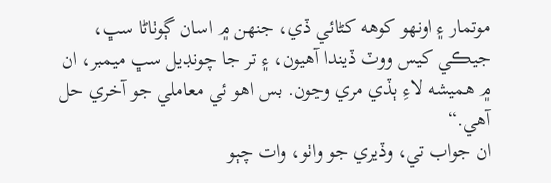موتمار ۽ اونهو کوهه کڻائي ڏي، جنهن ۾ اسان ڳوٺاڻا سڀ، جيڪي کيس ووٽ ڏيندا آهيون، ۽ تر جا چونڊيل سڀ ميمبر، ان ۾ هميشه لاءِ ٻڏي مري وڃون. بس اهو ئي معاملي جو آخري حل آهي.“
ان جواب تي، وڏيري جو واٺو، وات چٻو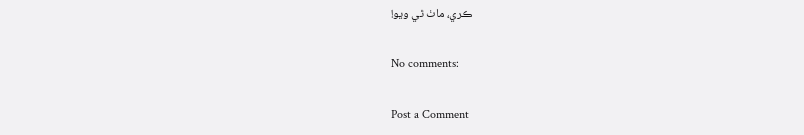ڪري، ماٺ ٿي ويو!

No comments:

Post a Comment